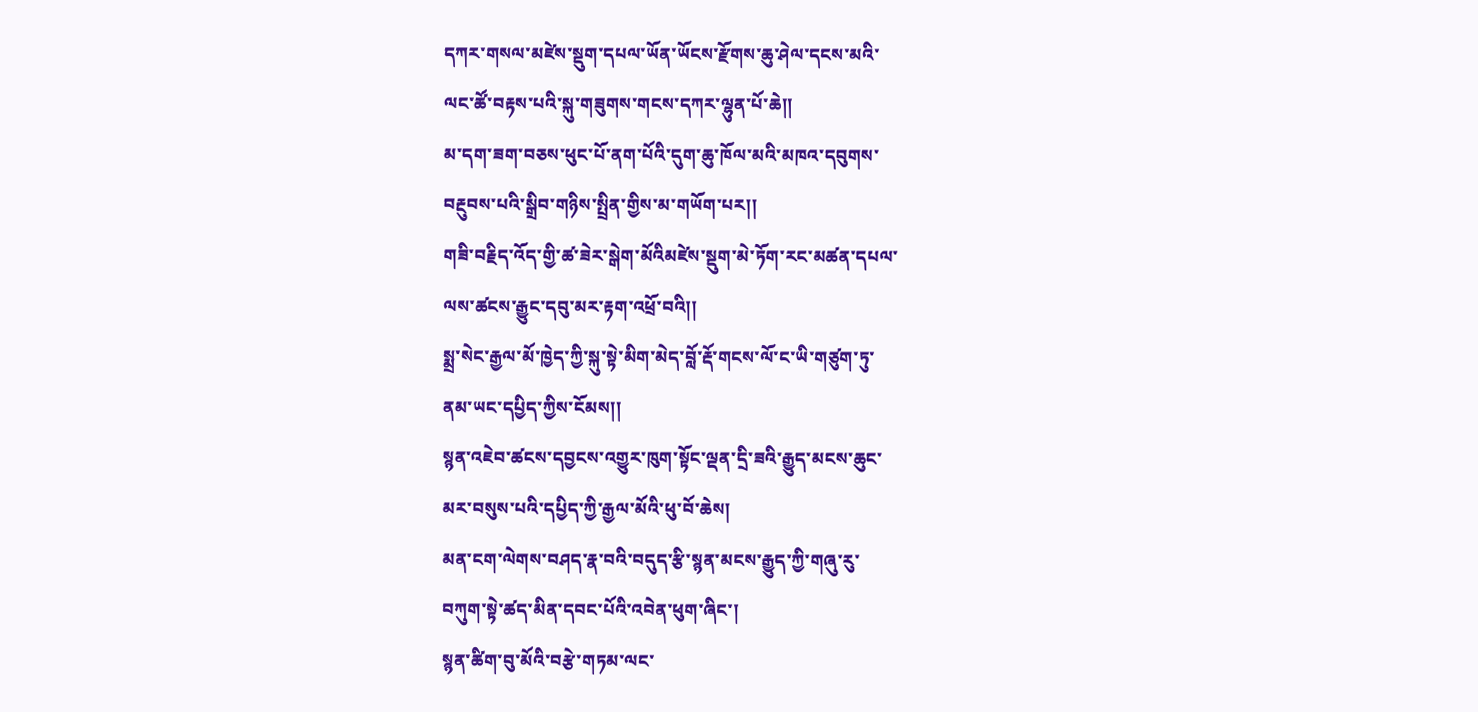དཀར་གསལ་མཛེས་སྡུག་དཔལ་ཡོན་ཡོངས་རྫོགས་ཆུ་ཤེལ་དངས་མའི་
ལང་ཚོ་བརྟས་པའི་སྐུ་གཟུགས་གངས་དཀར་ལྷུན་པོ་ཆེ།།
མ་དག་ཟག་བཅས་ཕུང་པོ་ནག་པོའི་དུག་ཆུ་ཁོལ་མའི་མཁའ་དབུགས་
བརྔུབས་པའི་སྒྲིབ་གཉིས་སྤྲིན་གྱིས་མ་གཡོག་པར།།
གཟི་བརྗིད་འོད་གྱི་ཚ་ཟེར་སྒེག་མོའིམཛེས་སྡུག་མེ་ཏོག་རང་མཚན་དཔལ་
ལས་ཚངས་རྒྱུང་དབུ་མར་རྟག་འཕྲོ་བའི།།
སྨྲ་སེང་རྒྱལ་མོ་ཁྱེད་ཀྱི་སྐུ་སྟེ་མིག་མེད་བློ་རྡོ་གངས་ལོ་ང་ཡི་གཙུག་ཏུ་
ནམ་ཡང་དཔྱིད་ཀྱིས་ངོམས།།
སྙན་འཇེབ་ཚངས་དབྱངས་འགྱུར་ཁུག་སྟོང་ལྡན་དྲི་ཟའི་རྒྱུད་མངས་ཆུང་
མར་བསུས་པའི་དཔྱིད་ཀྱི་རྒྱལ་མོའི་ཕུ་བོ་ཆེས།
མན་ངག་ལེགས་བཤད་རྣ་བའི་བདུད་རྩི་སྙན་མངས་རྒྱུད་ཀྱི་གཞུ་རུ་
བཀུག་སྟེ་ཚད་མིན་དབང་པོའི་འབེན་ཕུག་ཞིང་།
སྙན་ཚིག་བུ་མོའི་བརྩེ་གཏམ་ལང་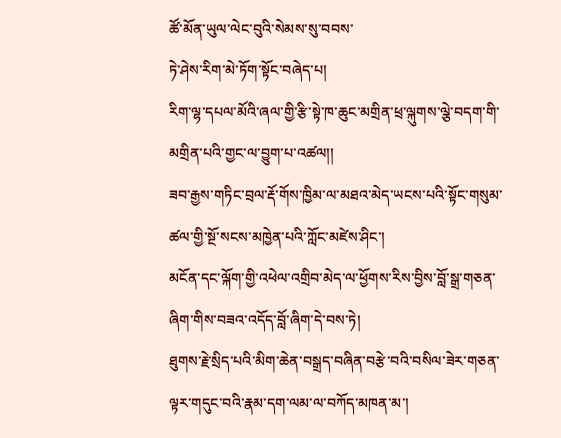ཚོ་མོན་ཡུལ་ལེང་བུའི་སེམས་སུ་བབས་
ཏེ་ཤེས་རིག་མེ་ཏོག་སྟོང་བཞེད་པ།
རིག་ལྷ་དཔལ་མོའི་ཞལ་གྱི་རྩི་སྟེ་ཁ་ཆུང་མགྲིན་ཕྲ་ལྐུགས་ལྕེ་བདག་གི་
མགྲིན་པའི་གྱང་ལ་བྱུག་པ་འཚལ།།
ཟབ་རྒྱས་གཏིང་བྲལ་རྡོ་གོས་ཁྱིམ་ལ་མཐའ་མེད་ཡངས་པའི་སྟོང་གསུམ་
ཚལ་གྱི་སྔོ་སངས་མཁྱེན་པའི་ཀློང་མཛེས་ཤིང་།
མངོན་དང་ལྐོག་གྱི་འཕེལ་འགྲིབ་མེད་ལ་ཕྱོགས་རིས་བྱིས་བློ་སྒྲ་གཅན་
ཞིག་གིས་བཟའ་འདོད་བློ་ཞིག་དེ་བས་ཏེ།
ཐུགས་རྗེ་སྲིད་པའི་མིག་ཆེན་བསྒྲད་བཞིན་བརྩེ་བའི་བསིལ་ཟེར་གཅན་
ལྟར་གདུང་བའི་རྣམ་དག་ལམ་ལ་བཀོད་མཁན་མ་།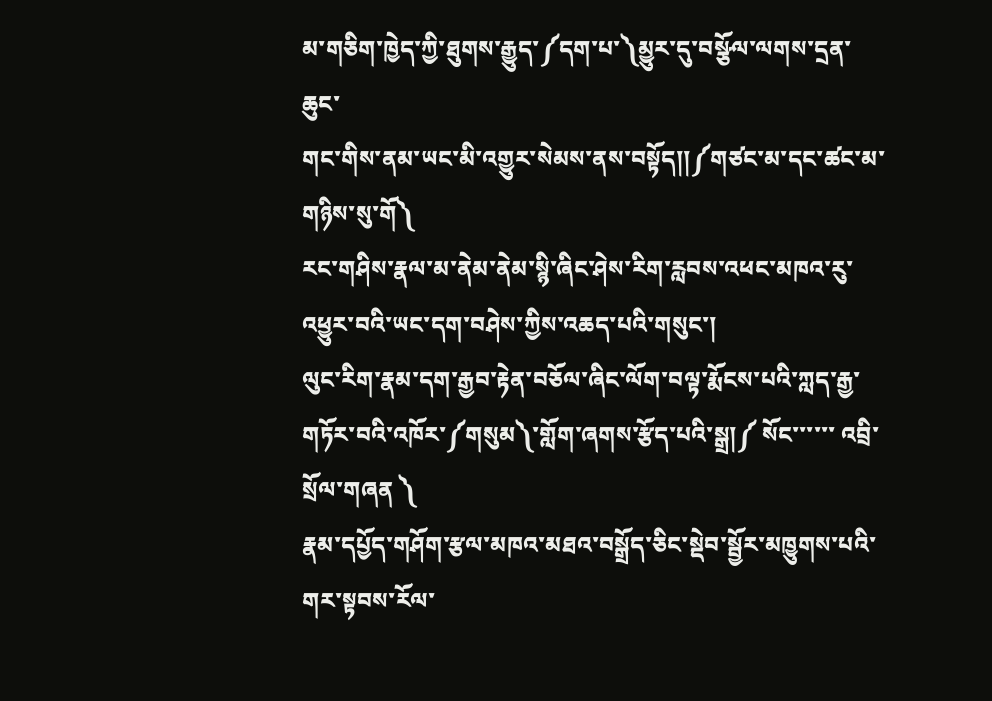མ་གཅིག་ཁྱེད་ཀྱི་ཐུགས་རྒྱུད་༼དག་པ་༽མྱུར་དུ་བསྩོལ་ལགས་དྲན་ཆུང་
གང་གིས་ནམ་ཡང་མི་འགྱུར་སེམས་ནས་བསྟོད།།༼གཙང་མ་དང་ཚང་མ་གཉིས་སུ་གོ༽
རང་གཤིས་རྣལ་མ་ནེམ་ནེམ་སྙི་ཞིང་ཤེས་རིག་རླབས་འཕང་མཁའ་རུ་
འཕྱུར་བའི་ཡང་དག་བཤེས་ཀྱིས་འཆད་པའི་གསུང་།
ལུང་རིག་རྣམ་དག་རྒྱབ་རྟེན་བཅོལ་ཞིང་ལོག་བལྟ་རྨོངས་པའི་ཀླད་རྒྱ་
གཏོར་བའི་འཁོར་༼གསུམ༽་གློག་ཞགས་རྩོད་པའི་སྒྲ།༼ སོང་་་་་་ འབྲི་སྲོལ་གཞན ༽
རྣམ་དཔྱོད་གཤོག་རྩལ་མཁའ་མཐའ་བསྒྲོད་ཅིང་སྡེབ་སྦྱོར་མཁྱུགས་པའི་
གར་སྟབས་རོལ་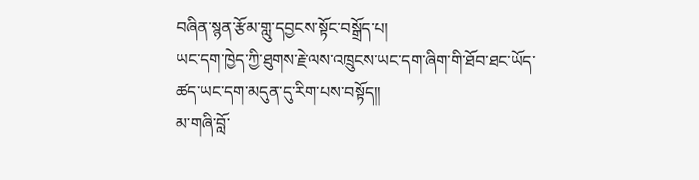བཞིན་སྙན་རྩོམ་གླུ་དབྱངས་སྟོང་བསྒྲོད་པ།
ཡང་དག་ཁྱེད་ཀྱི་ཐུགས་རྗེ་ལས་འཁྲུངས་ཡང་དག་ཞིག་གི་ཐོབ་ཐང་ཡོད་
ཚད་ཡང་དག་མདུན་དུ་རིག་པས་བསྟོད།།
མ་གཞི་བློ་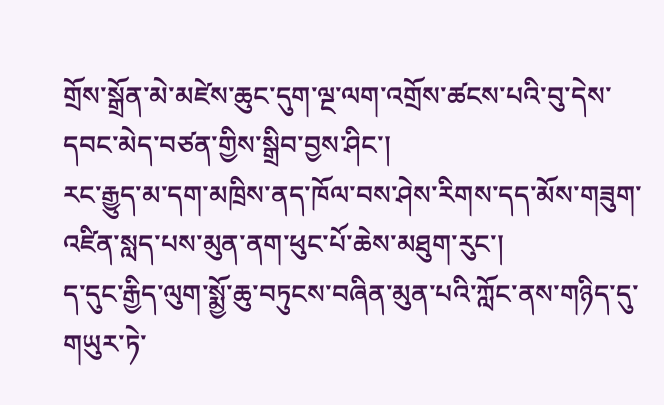གྲོས་སྒྲོན་མེ་མཛེས་ཆུང་དུག་ལྔ་ལག་འགྲོས་ཚངས་པའི་བུ་དེས་
དབང་མེད་བཙན་གྱིས་སྒྲིབ་བྱས་ཤིང་།
རང་རྒྱུད་མ་དག་མཁྲིས་ནད་ཁོལ་བས་ཤེས་རིགས་དད་མོས་གཟུག་
འཛིན་སླད་པས་མུན་ནག་ཕུང་པོ་ཆེས་མཐུག་རུང་།
ད་དུང་རྒྱིད་ལུག་སྨྱོ་ཆུ་བཏུངས་བཞིན་མུན་པའི་ཀློང་ནས་གཉིད་དུ་
གཡུར་ཏེ་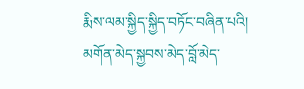རྨིས་ལམ་སྐྱིད་སྐྱིད་བཏོང་བཞིན་པའི།
མགོན་མེད་སྐྱབས་མེད་བློ་མེད་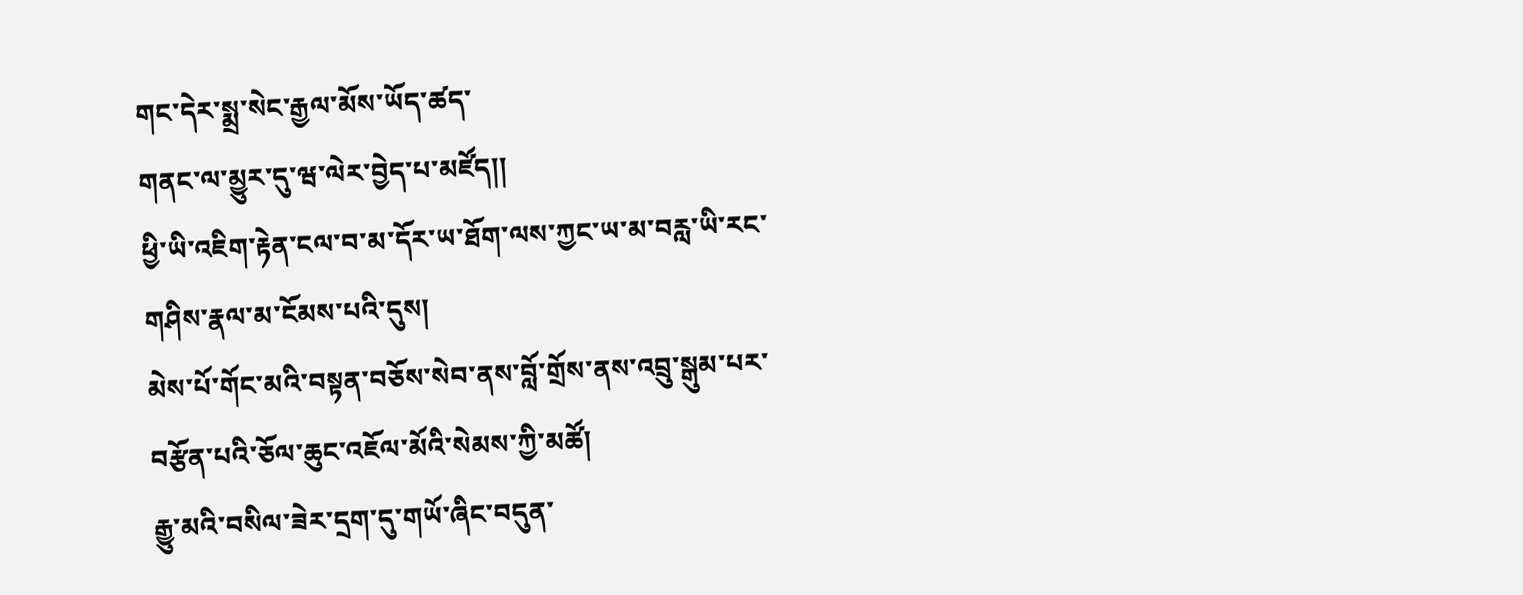གང་དེར་སྨྲ་སེང་རྒྱལ་མོས་ཡོད་ཚད་
གནང་ལ་མྱུར་དུ་ཝ་ལེར་བྱེད་པ་མཛོད།།
ཕྱི་ཡི་འཇིག་རྟེན་ངལ་བ་མ་དོར་ཡ་ཐོག་ལས་ཀྱང་ཡ་མ་བརླ་ཡི་རང་
གཤིས་རྣལ་མ་ངོམས་པའི་དུས།
མེས་པོ་གོང་མའི་བསྟན་བཅོས་སེབ་ནས་བློ་གྲོས་ནས་འབྲུ་སྒུམ་པར་
བརྩོན་པའི་ཅོལ་ཆུང་འཇོལ་མོའི་སེམས་ཀྱི་མཚོ།
རྒྱུ་མའི་བསིལ་ཟེར་དྲག་དུ་གཡོ་ཞིང་བདུན་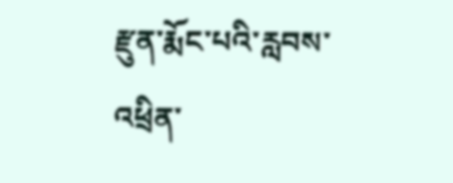རྫུན་རྨོང་པའི་རླབས་འཕྲིན་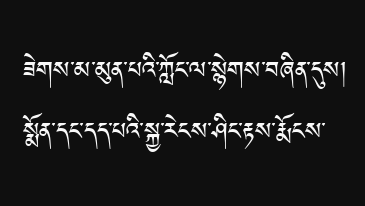ཟེགས་མ་མུན་པའི་ཀློང་ལ་སྙེགས་བཞིན་དུས།
སྨོན་དང་དད་པའི་སྐྱ་རེངས་ཤིང་རྟས་རྨོངས་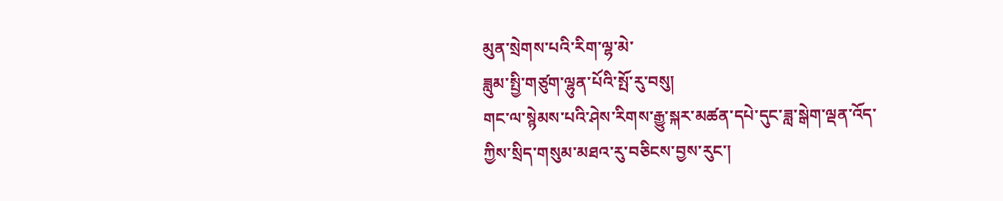མུན་སྲེགས་པའི་རིག་ལྷ་མེ་
ཟླུམ་སྤྱི་གཙུག་ལྷུན་པོའི་སྤོ་རུ་བསུ།
གང་ལ་སྙེམས་པའི་ཤེས་རིགས་རྒྱུ་སྐར་མཚན་དཔེ་དུང་ཟླ་སྒེག་ལྡན་འོད་
ཀྱིས་སྲིད་གསུམ་མཐའ་རུ་བཅིངས་བྱས་རུང་།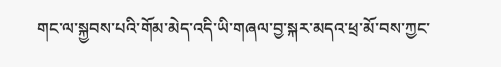གང་ལ་སྐྱབས་པའི་གོམ་མེད་འདི་ཡི་གཞལ་བྱ་སྐར་མདའ་ཕྲ་མོ་བས་ཀྱང་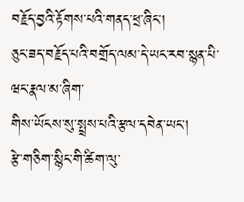བརྗོད་བྱའི་རྟོགས་པའི་གནད་ཕྲ་ཞིང་།
ཅུང་ཟད་བརྗོད་པའི་བགྲོད་ལམ་དེ་ཡང་རབ་སྙན་པི་ཝང་རྣལ་མ་ཞིག་
གིས་ཡོངས་སུ་སྤྲས་པའི་རྩལ་དབེན་ཡང་།
རྩེ་གཅིག་སྙིང་གི་ཚིག་ལུ་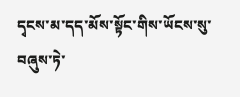དྭངས་མ་དད་མོས་སྟོང་གིས་ཡོངས་སུ་བཞུས་ཏེ་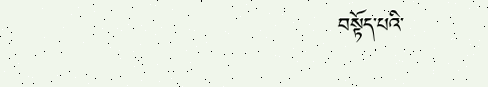བསྟོད་པའི་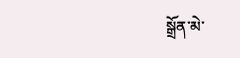སྒྲོན་མེ་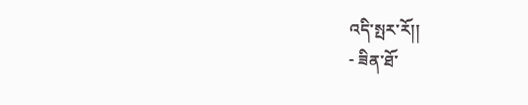འདི་སྤར་རོ།།
- ཟིན་ཐོ་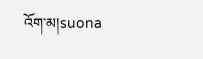འོག་མ།suona